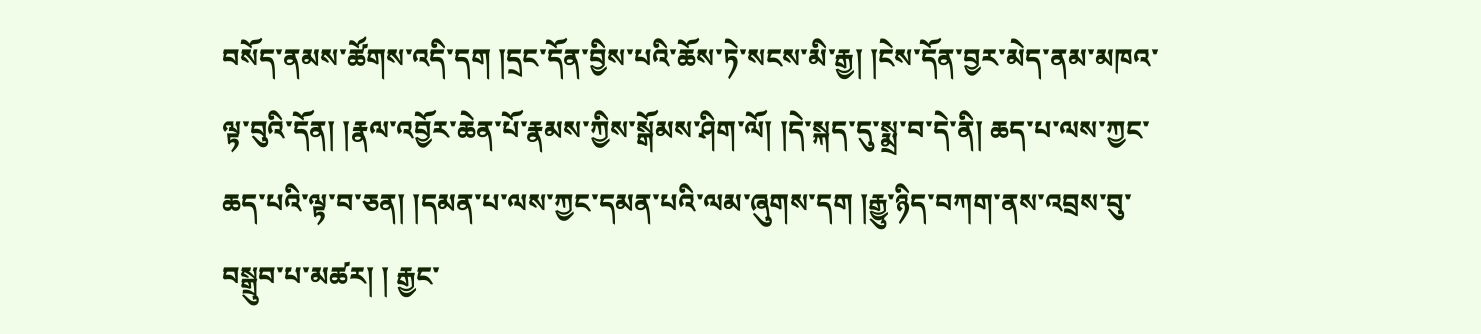བསོད་ནམས་ཚོགས་འདི་དག །དྲང་དོན་བྱིས་པའི་ཆོས་ཏེ་སངས་མི་རྒྱ། །ངེས་དོན་བྱར་མེད་ནམ་མཁའ་ལྟ་བུའི་དོན། །རྣལ་འབྱོར་ཆེན་པོ་རྣམས་ཀྱིས་སྒོམས་ཤིག་ལོ། །དེ་སྐད་དུ་སྨྲ་བ་དེ་ནི། ཆད་པ་ལས་ཀྱང་ཆད་པའི་ལྟ་བ་ཅན། །དམན་པ་ལས་ཀྱང་དམན་པའི་ལམ་ཞུགས་དག །རྒྱུ་ཉིད་བཀག་ནས་འབྲས་བུ་བསྒྲུབ་པ་མཚར། ། རྒྱང་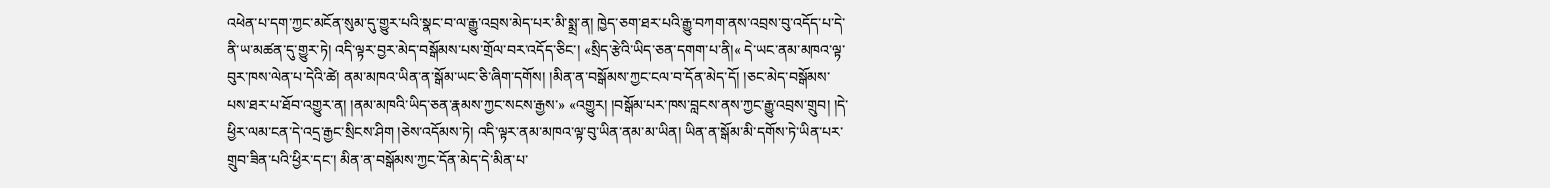འཕེན་པ་དག་ཀྱང་མངོན་སུམ་དུ་གྱུར་པའི་སྣང་བ་ལ་རྒྱུ་འབྲས་མེད་པར་མི་སྨྲ་ན། ཁྱེད་ཅག་ཐར་པའི་རྒྱུ་བཀག་ནས་འབྲས་བུ་འདོད་པ་དེ་ནི་ཡ་མཚན་དུ་གྱུར་ཏེ། འདི་ལྟར་བྱར་མེད་བསྒོམས་པས་གྲོལ་བར་འདོད་ཅིང་། «སྲིད་རྩེའི་ཡིད་ཅན་དགག་པ་ནི།« དེ་ཡང་ནམ་མཁའ་ལྟ་བུར་ཁས་ལེན་པ་དེའི་ཚེ། ནམ་མཁའ་ཡིན་ན་སྒོམ་ཡང་ཅི་ཞིག་དགོས། །མིན་ན་བསྒོམས་ཀྱང་ངལ་བ་དོན་མེད་དོ། །ཅང་མེད་བསྒོམས་པས་ཐར་པ་ཐོབ་འགྱུར་ན། །ནམ་མཁའི་ཡིད་ཅན་རྣམས་ཀྱང་སངས་རྒྱས་» «འགྱུར། །བསྒོམ་པར་ཁས་བླངས་ནས་ཀྱང་རྒྱུ་འབྲས་གྲུབ། །དེ་ཕྱིར་ལམ་ངན་དེ་འདྲ་རྒྱང་སྲིངས་ཤིག །ཅེས་འདོམས་ཏེ། འདི་ལྟར་ནམ་མཁའ་ལྟ་བུ་ཡིན་ནམ་མ་ཡིན། ཡིན་ན་སྒོམ་མི་དགོས་ཏེ་ཡིན་པར་གྲུབ་ཟིན་པའི་ཕྱིར་དང་། མིན་ན་བསྒོམས་ཀྱང་དོན་མེད་དེ་མིན་པ་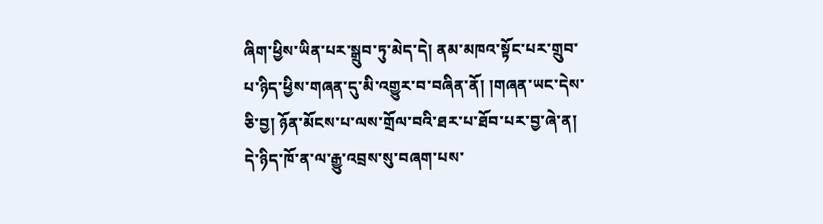ཞིག་ཕྱིས་ཡིན་པར་སྒྲུབ་ཏུ་མེད་དེ། ནམ་མཁའ་སྟོང་པར་གྲུབ་པ་ཉིད་ཕྱིས་གཞན་དུ་མི་འགྱུར་བ་བཞིན་ནོ། །གཞན་ཡང་དེས་ཅི་བྱ། ཉོན་མོངས་པ་ལས་གྲོལ་བའི་ཐར་པ་ཐོབ་པར་བྱ་ཞེ་ན། དེ་ཉིད་ཁོ་ན་ལ་རྒྱུ་འབྲས་སུ་བཞག་པས་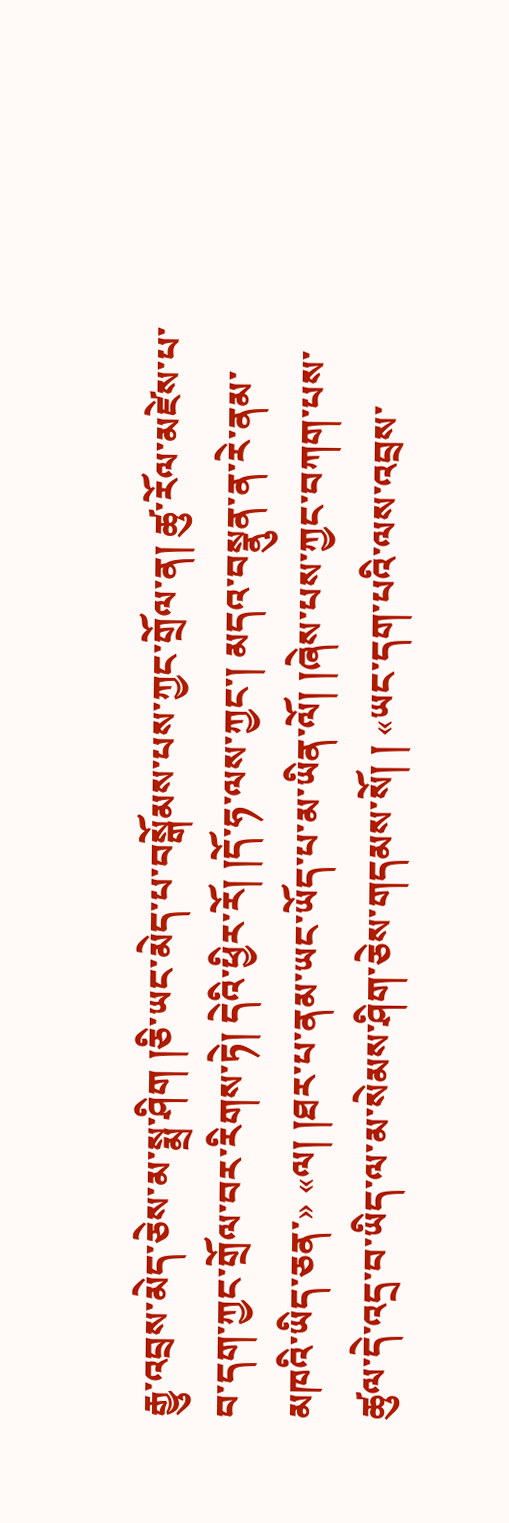རྒྱུ་འབྲས་མེད་ཅེས་མ་སྨྲ་ཤིག །ཅི་ཡང་མེད་པ་བསྒོམས་པས་ཀྱང་གྲོལ་ན། ཚུ་རོལ་མཛེས་པ་བ་དག་ཀྱང་གྲོལ་བར་རིགས་ཏེ། དེའི་ཕྱིར་རོ། །དོ་ཧ་ལས་ཀྱང་། མདའ་བསྣུན་ན་རེ་ནམ་མཁའི་ཡིད་ཅན་» «ལ། །ཐར་པ་ནམ་ཡང་ཡོད་པ་མ་ཡིན་ལོ། །ཞེས་པས་ཀྱང་བཀག་པས་ཚུལ་དེ་འདྲ་བ་ཡིད་ལ་མ་སེམས་ཤིག་ཅེས་གདམས་སོ། ། «ཡང་དག་པའི་ལས་འབྲས་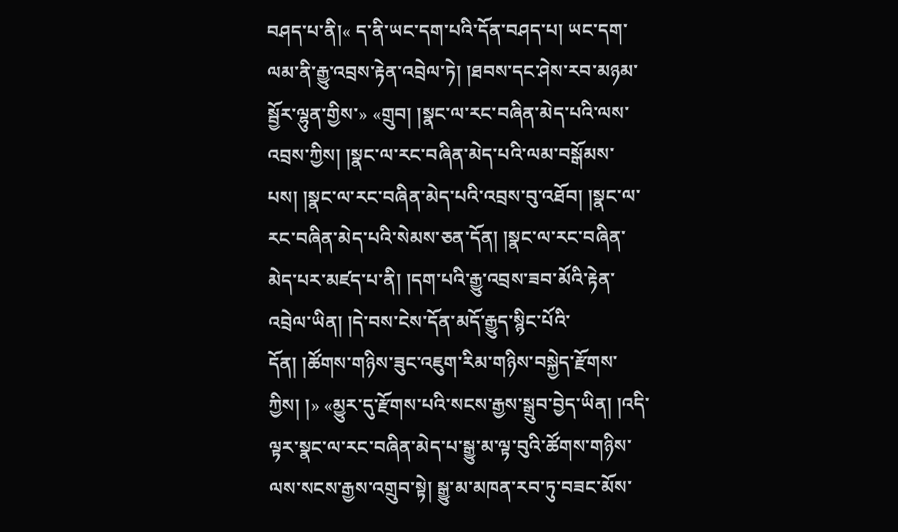བཤད་པ་ནི།« ད་ནི་ཡང་དག་པའི་དོན་བཤད་པ། ཡང་དག་ལམ་ནི་རྒྱུ་འབྲས་རྟེན་འབྲེལ་ཏེ། །ཐབས་དང་ཤེས་རབ་མཉམ་སྦྱོར་ལྷུན་གྱིས་» «གྲུབ། །སྣང་ལ་རང་བཞིན་མེད་པའི་ལས་འབྲས་ཀྱིས། །སྣང་ལ་རང་བཞིན་མེད་པའི་ལམ་བསྒོམས་པས། །སྣང་ལ་རང་བཞིན་མེད་པའི་འབྲས་བུ་འཐོབ། །སྣང་ལ་རང་བཞིན་མེད་པའི་སེམས་ཅན་དོན། །སྣང་ལ་རང་བཞིན་མེད་པར་མཛད་པ་ནི། །དག་པའི་རྒྱུ་འབྲས་ཟབ་མོའི་རྟེན་འབྲེལ་ཡིན། །དེ་བས་ངེས་དོན་མདོ་རྒྱུད་སྙིང་པོའི་དོན། །ཚོགས་གཉིས་ཟུང་འཇུག་རིམ་གཉིས་བསྐྱེད་རྫོགས་ཀྱིས། །» «མྱུར་དུ་རྫོགས་པའི་སངས་རྒྱས་སྒྲུབ་བྱེད་ཡིན། །འདི་ལྟར་སྣང་ལ་རང་བཞིན་མེད་པ་སྒྱུ་མ་ལྟ་བུའི་ཚོགས་གཉིས་ལས་སངས་རྒྱས་འགྲུབ་སྟེ། སྒྱུ་མ་མཁན་རབ་ཏུ་བཟང་མོས་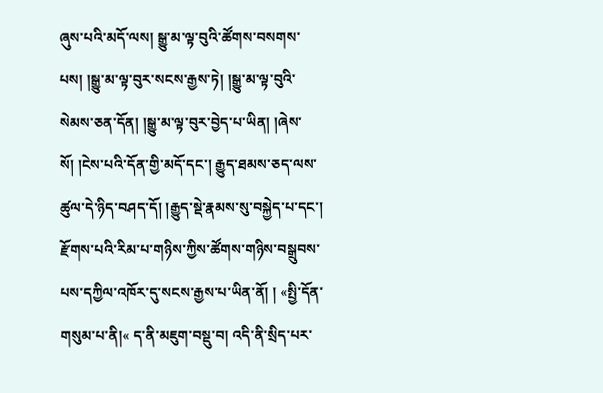ཞུས་པའི་མདོ་ལས། སྒྱུ་མ་ལྟ་བུའི་ཚོགས་བསགས་པས། །སྒྱུ་མ་ལྟ་བུར་སངས་རྒྱས་ཏེ། །སྒྱུ་མ་ལྟ་བུའི་སེམས་ཅན་དོན། །སྒྱུ་མ་ལྟ་བུར་བྱེད་པ་ཡིན། །ཞེས་སོ། །ངེས་པའི་དོན་གྱི་མདོ་དང་། རྒྱུད་ཐམས་ཅད་ལས་ཚུལ་དེ་ཉིད་བཤད་དོ། །རྒྱུད་སྡེ་རྣམས་སུ་བསྐྱེད་པ་དང་། རྫོགས་པའི་རིམ་པ་གཉིས་ཀྱིས་ཚོགས་གཉིས་བསྒྲུབས་པས་དཀྱིལ་འཁོར་དུ་སངས་རྒྱས་པ་ཡིན་ནོ། ། «སྤྱི་དོན་གསུམ་པ་ནི།« ད་ནི་མཇུག་བསྡུ་བ། འདི་ནི་སྲིད་པར་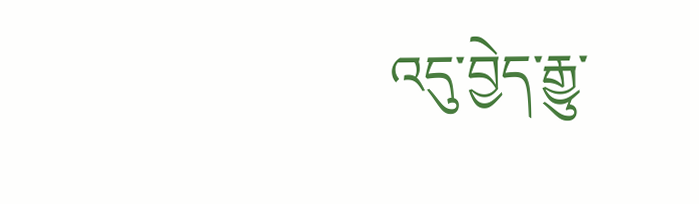འདུ་བྱེད་རྒྱུ་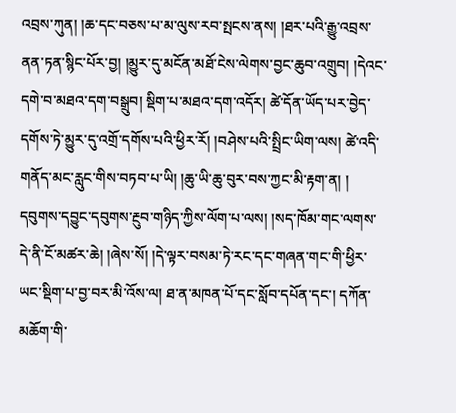འབྲས་ཀུན། །ཆ་དང་བཅས་པ་མ་ལུས་རབ་སྤངས་ནས། །ཐར་པའི་རྒྱུ་འབྲས་ནན་ཏན་སྙིང་པོར་བྱ། །མྱུར་དུ་མངོན་མཐོ་ངེས་ལེགས་བྱང་ཆུབ་འགྲུབ། །དེའང་དགེ་བ་མཐའ་དག་བསྒྲུབ། སྡིག་པ་མཐའ་དག་འདོར། ཚེ་དོན་ཡོད་པར་བྱེད་དགོས་ཏེ་མྱུར་དུ་འགྲོ་དགོས་པའི་ཕྱིར་རོ། །བཤེས་པའི་སྤྲིང་ཡིག་ལས། ཚེ་འདི་གནོད་མང་རླུང་གིས་བཏབ་པ་ཡི། །ཆུ་ཡི་ཆུ་བུར་བས་ཀྱང་མི་རྟག་ན། ། དབུགས་དབྱུང་དབུགས་རྔུབ་གཉིད་ཀྱིས་ལོག་པ་ལས། །སད་ཁོམ་གང་ལགས་དེ་ནི་ངོ་མཚར་ཆེ། །ཞེས་སོ། །དེ་ལྟར་བསམ་ཏེ་རང་དང་གཞན་གང་གི་ཕྱིར་ཡང་སྡིག་པ་བྱ་བར་མི་འོས་ལ། ཐ་ན་མཁན་པོ་དང་སློབ་དཔོན་དང་། དཀོན་མཆོག་གི་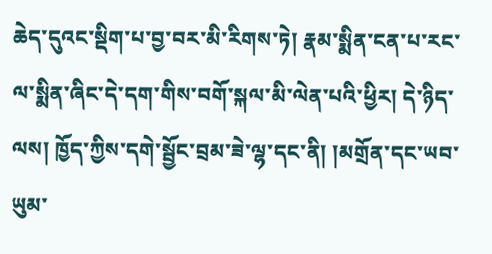ཆེད་དུའང་སྡིག་པ་བྱ་བར་མི་རིགས་ཏེ། རྣམ་སྨིན་ངན་པ་རང་ལ་སྨིན་ཞིང་དེ་དག་གིས་བགོ་སྐལ་མི་ལེན་པའི་ཕྱིར། དེ་ཉིད་ལས། ཁྱོད་ཀྱིས་དགེ་སྦྱོང་བྲམ་ཟེ་ལྷ་དང་ནི། །མགྲོན་དང་ཡབ་ཡུམ་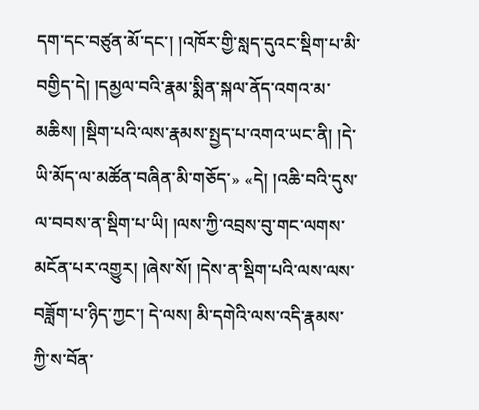དག་དང་བཙུན་མོ་དང་། །འཁོར་གྱི་སླད་དུའང་སྡིག་པ་མི་བགྱིད་དེ། །དམྱལ་བའི་རྣམ་སྨིན་སྐལ་ནོད་འགའ་མ་མཆིས། །སྡིག་པའི་ལས་རྣམས་སྤྱད་པ་འགའ་ཡང་ནི། །དེ་ཡི་མོད་ལ་མཚོན་བཞིན་མི་གཅོད་» «དེ། །འཆི་བའི་དུས་ལ་བབས་ན་སྡིག་པ་ཡི། །ལས་ཀྱི་འབྲས་བུ་གང་ལགས་མངོན་པར་འགྱུར། །ཞེས་སོ། །དེས་ན་སྡིག་པའི་ལས་ལས་བཟློག་པ་ཉིད་ཀྱང་། དེ་ལས། མི་དགེའི་ལས་འདི་རྣམས་ཀྱི་ས་བོན་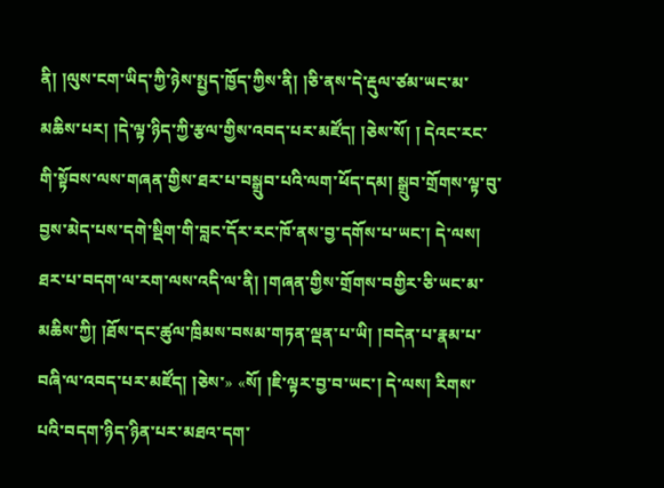ནི། །ལུས་ངག་ཡིད་ཀྱི་ཉེས་སྤྱད་ཁྱོད་ཀྱིས་ནི། །ཅི་ནས་དེ་རྡུལ་ཙམ་ཡང་མ་མཆིས་པར། །དེ་ལྟ་ཉིད་ཀྱི་རྩལ་གྱིས་འབད་པར་མཛོད། །ཅེས་སོ། ། དེའང་རང་གི་སྟོབས་ལས་གཞན་གྱིས་ཐར་པ་བསྒྲུབ་པའི་ལག་ཕོད་དམ། སྒྲུབ་གྲོགས་ལྟ་བུ་བྱས་མེད་པས་དགེ་སྡིག་གི་བླང་དོར་རང་ཁོ་ནས་བྱ་དགོས་པ་ཡང་། དེ་ལས། ཐར་པ་བདག་ལ་རག་ལས་འདི་ལ་ནི། །གཞན་གྱིས་གྲོགས་བགྱིར་ཅི་ཡང་མ་མཆིས་ཀྱི། །ཐོས་དང་ཚུལ་ཁྲིམས་བསམ་གཏན་ལྡན་པ་ཡི། །བདེན་པ་རྣམ་པ་བཞི་ལ་འབད་པར་མཛོད། །ཅེས་» «སོ། །ཇི་ལྟར་བྱ་བ་ཡང་། དེ་ལས། རིགས་པའི་བདག་ཉིད་ཉིན་པར་མཐའ་དག་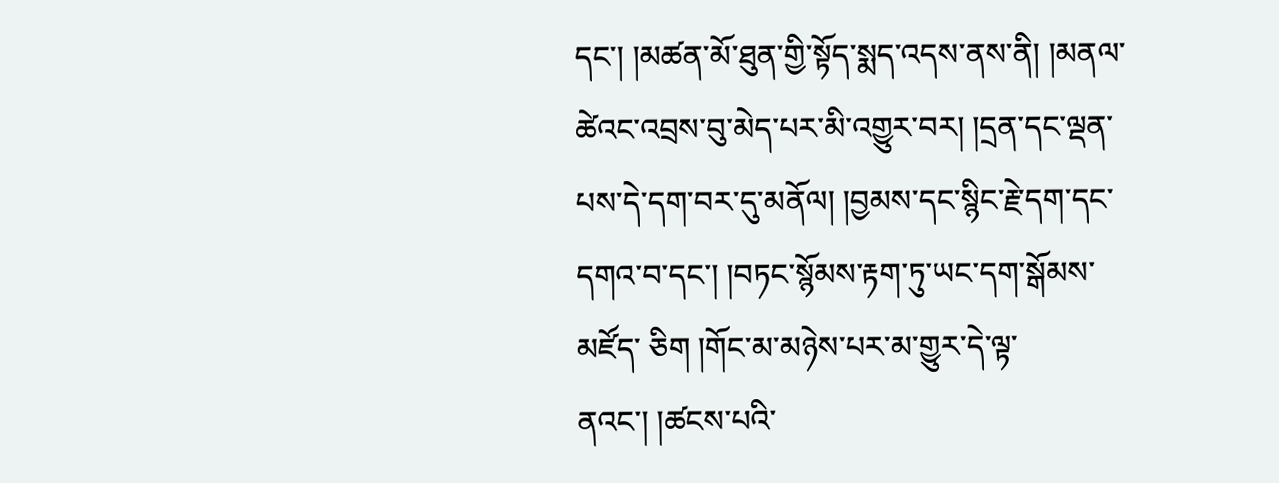དང་། །མཚན་མོ་ཐུན་གྱི་སྟོད་སྨད་འདས་ནས་ནི། །མནལ་ཚེའང་འབྲས་བུ་མེད་པར་མི་འགྱུར་བར། །དྲན་དང་ལྡན་པས་དེ་དག་བར་དུ་མནོལ། །བྱམས་དང་སྙིང་རྗེ་དག་དང་དགའ་བ་དང་། །བཏང་སྙོམས་རྟག་ཏུ་ཡང་དག་སྒོམས་མཛོད་ ཅིག །གོང་མ་མཉེས་པར་མ་གྱུར་དེ་ལྟ་ནའང་། །ཚངས་པའི་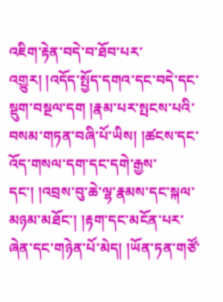འཇིག་རྟེན་བདེ་བ་ཐོབ་པར་འགྱུར། །འདོད་སྤྱོད་དགའ་དང་བདེ་དང་སྡུག་བསྔལ་དག །རྣམ་པར་སྤངས་པའི་བསམ་གཏན་བཞི་པོ་ཡིས། །ཚངས་དང་འོད་གསལ་དག་དང་དགེ་རྒྱས་དང་། །འབྲས་བུ་ཆེ་ལྷ་རྣམས་དང་སྐལ་མཉམ་མཐོང་། །རྟག་དང་མངོན་པར་ཞེན་དང་གཉེན་པོ་མེད། །ཡོན་ཏན་གཙོ་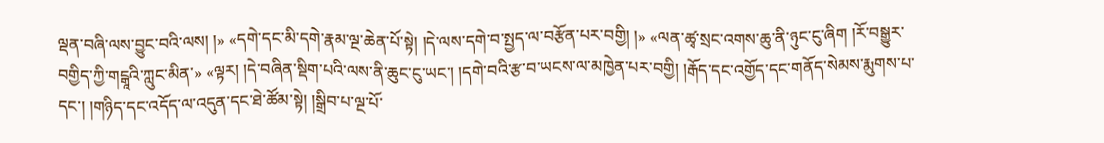ལྡན་བཞི་ལས་བྱུང་བའི་ལས། །» «དགེ་དང་མི་དགེ་རྣམ་ལྔ་ཆེན་པོ་སྟེ། །དེ་ལས་དགེ་བ་སྤྱད་ལ་བརྩོན་པར་བགྱི། །» «ལན་ཚྭ་སྲང་འགས་ཆུ་ནི་ཉུང་ངུ་ཞིག །རོ་བསྒྱུར་བགྱིད་ཀྱི་གངྒཱའི་ཀླུང་མིན་» «ལྟར། །དེ་བཞིན་སྡིག་པའི་ལས་ནི་ཆུང་ངུ་ཡང་། །དགེ་བའི་རྩ་བ་ཡངས་ལ་མཁྱེན་པར་བགྱི། །རྒོད་དང་འགྱོད་དང་གནོད་སེམས་རྨུགས་པ་ དང་། །གཉིད་དང་འདོད་ལ་འདུན་དང་ཐེ་ཚོམ་སྟེ། །སྒྲིབ་པ་ལྔ་པོ་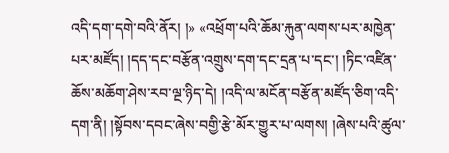འདི་དག་དགེ་བའི་ནོར། །» «འཕྲོག་པའི་ཆོམ་རྐུན་ལགས་པར་མཁྱེན་པར་མཛོད། །དད་དང་བརྩོན་འགྲུས་དག་དང་དྲན་པ་དང་། །ཏིང་འཛིན་ཆོས་མཆོག་ཤེས་རབ་ལྔ་ཉིད་དེ། །འདི་ལ་མངོན་བརྩོན་མཛོད་ཅིག་འདི་དག་ནི། །སྟོབས་དབང་ཞེས་བགྱི་རྩེ་མོར་གྱུར་པ་ལགས། །ཞེས་པའི་ཚུལ་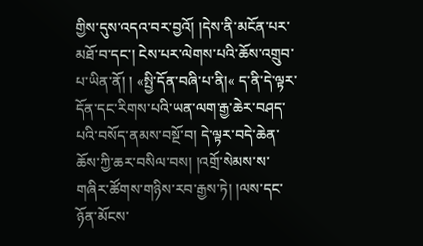གྱིས་དུས་འདའ་བར་བྱའོ། །དེས་ནི་མངོན་པར་མཐོ་བ་དང་། ངེས་པར་ལེགས་པའི་ཆོས་འགྲུབ་པ་ཡིན་ནོ། ། «སྤྱི་དོན་བཞི་པ་ནི།« ད་ནི་དེ་ལྟར་དོན་དང་རིགས་པའི་ཡན་ལག་རྒྱ་ཆེར་བཤད་པའི་བསོད་ནམས་བསྔོ་བ། དེ་ལྟར་བདེ་ཆེན་ཆོས་ཀྱི་ཆར་བསིལ་བས། །འགྲོ་སེམས་ས་གཞིར་ཚོགས་གཉིས་རབ་རྒྱས་ཏེ། །ལས་དང་ཉོན་མོངས་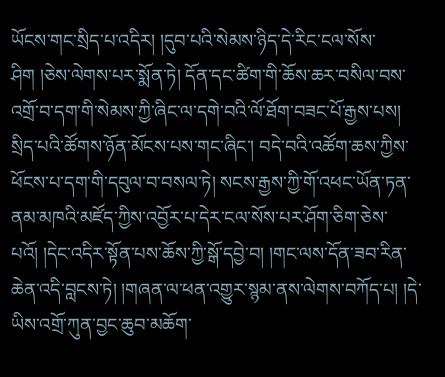ཡོངས་གང་སྲིད་པ་འདིར། །དུབ་པའི་སེམས་ཉིད་དེ་རིང་ངལ་སོས་ཤིག །ཅེས་ལེགས་པར་སྨོན་ཏེ། དོན་དང་ཚིག་གི་ཆོས་ཆར་བསིལ་བས་འགྲོ་བ་དག་གི་སེམས་ཀྱི་ཞིང་ལ་དགེ་བའི་ལོ་ཐོག་བཟང་པོ་རྒྱས་པས། སྲིད་པའི་ཚོགས་ཉོན་མོངས་པས་གང་ཞིང་། བདེ་བའི་འཚོག་ཆས་ཀྱིས་ཕོངས་པ་དག་གི་དབུལ་བ་བསལ་ཏེ། སངས་རྒྱས་ཀྱི་གོ་འཕང་ཡོན་ཏན་ནམ་མཁའི་མཛོད་ཀྱིས་འབྱོར་པ་དེར་ངལ་སོས་པར་ཤོག་ཅིག་ཅེས་པའོ། །དེང་འདིར་སྟོན་པས་ཆོས་ཀྱི་སྒོ་དབྱེ་བ། །གང་ལས་དོན་ཟབ་རིན་ཆེན་འདི་བླངས་ཏེ། །གཞན་ལ་ཕན་འགྱུར་སྙམ་ནས་ལེགས་བཀོད་པ། །དེ་ཡིས་འགྲོ་ཀུན་བྱང་ཆུབ་མཆོག་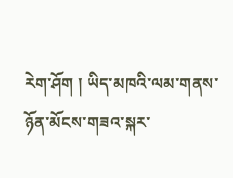རེག་ཤོག ། ཡིད་མཁའི་ལམ་གནས་ཉོན་མོངས་གཟའ་སྐར་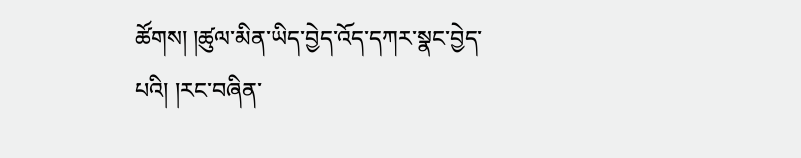ཚོགས། །ཚུལ་མིན་ཡིད་བྱེད་འོད་དཀར་སྣང་བྱེད་པའི། །རང་བཞིན་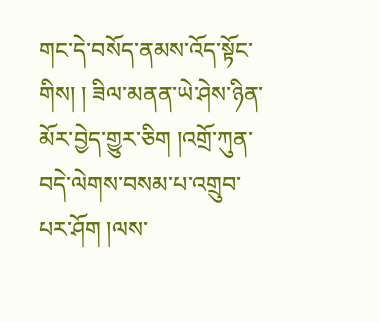གང་དེ་བསོད་ནམས་འོད་སྟོང་གིས། ། ཟིལ་མནན་ཡེ་ཤེས་ཉིན་མོར་བྱེད་གྱུར་ཅིག །འགྲོ་ཀུན་བདེ་ལེགས་བསམ་པ་འགྲུབ་པར་ཤོག །ལས་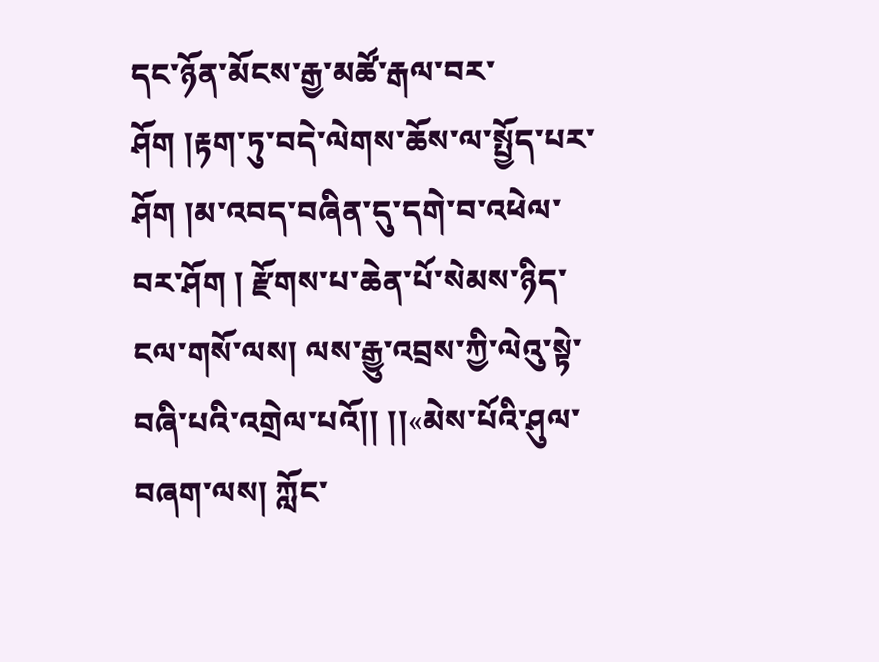དང་ཉོན་མོངས་རྒྱ་མཚོ་རྒལ་བར་ཤོག །རྟག་ཏུ་བདེ་ལེགས་ཆོས་ལ་སྤྱོད་པར་ཤོག །མ་འབད་བཞིན་དུ་དགེ་བ་འཕེལ་བར་ཤོག ། རྫོགས་པ་ཆེན་པོ་སེམས་ཉིད་ངལ་གསོ་ལས། ལས་རྒྱུ་འབྲས་ཀྱི་ལེའུ་སྟེ་བཞི་པའི་འགྲེལ་པའོ།། །།«མེས་པོའི་ཤུལ་བཞག་ལས། ཀློང་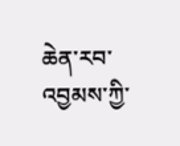ཆེན་རབ་འབྱམས་ཀྱི་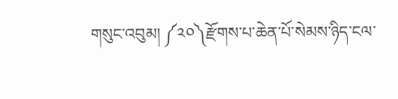གསུང་འབུམ། ༼༢༠༽རྫོགས་པ་ཆེན་པོ་སེམས་ཉིད་ངལ་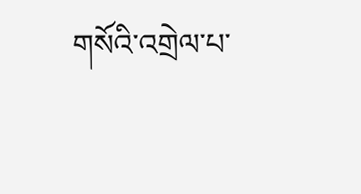གསོའི་འགྲེལ་པ་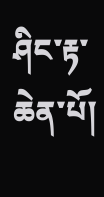ཤིང་རྟ་ཆེན་པོ།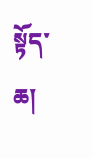སྟོད་ཆ།